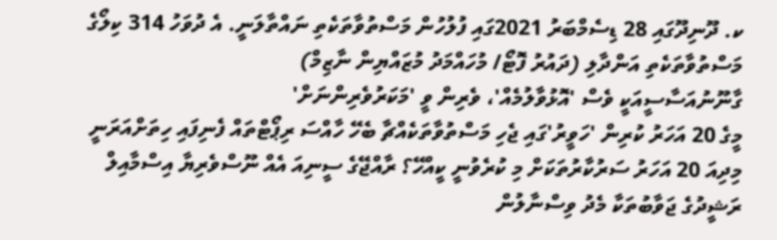ކ. ދޫނިދޫގައި 28 ޑިސެމްބަރު 2021ގައި ފުލުހުން މަސްތުވާތަކެތި ނައްތާލަނީ. އެ ދުވަހު 314 ކިލޯގެ މަސްތުވާތަކެތި އަންދާލި (ދައުރު ފޮޓޯ/ މުހައްމަދު މުޒައްޔިން ނާޒިމް)
ގާނޫނުއަސާސީއަކީ ވެސް 'އޮޅުވާލުމެއް'، ވެރިން ވީ 'މަކަރުވެރިންނަށް'
މީގެ 20 އަހަރު ކުރިން 'ހަވީރު'ގައި ޖެހި މަސްތުވާތަކެއްޗާ ބެހޭ ހާއްސަ ރިޕޯޓްތައް ފެނިފައި ހިތަށްއަރަނީ މިދިއަ 20 އަހަރު ސަރުކާރުތަކަށް މި ކުރެވުނީ ކީއްހޭ؟ ރާއްޖޭގެ ސީނިއަ އެއް ނޫސްވެރިޔާ އިސްމާއިލް ރަޝީދުގެ ޖަވާބުތަކާ މެދު ވިސްނާލުން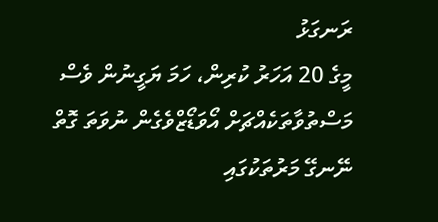ރަނގަޅު
މީގެ 20 އަހަރު ކުރިން، ހަމަ ޔަގީނުން ވެސް މަސްތުވާތަކެއްޗަށް އޯވަޑޯޒްވެގެން ނުވަތަ ގޮތް ނޭނގޭ މަރުތަކުގައި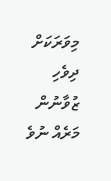މިވަރަކަށް ދިވެހި ޒުވާނުން މަރެއް ނުވެ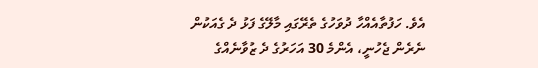އެވެ. ހަފުތާއެއްހާ ދުވަހުގެ ތެރޭގައި މާލޭގެ ފަޅު ދެ ގެއަކުން ނެރެން ޖެހުނީ، އެންމެ 30 އަހަރުގެ ދެ ޒުވާނެއްގެ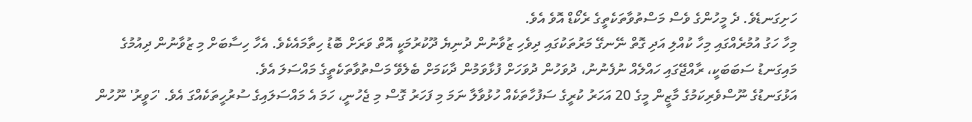ހަށިގަނޑެވެ. ދެ މީހުންގެ ވެސް މަސްތުވާތަކެތީގެ ރެކޯޑް އޮވެ އެވެ.
މިހާ ހަގު އުމުރެއްގައި މިހާ ކުއްލި އަދި ގޮތް ނޭނގޭ މަރުތަކުގައި ދިވެހި ޒުވާނުން ދުނިޔެ ދޫކުރުމަކީ އޮތް ވަރަށް ބޮޑު ހިތާމައެކެވެ. އެހާ ހިސާބަށް މި ޒުވާނުން ދިއުމުގެ މައިގަނޑު ސަބަބަކީ، ރާއްޖޭގައި ހައްލެއް ނުފެނުނު، ދުވަހުން ދުވަހަށް ފުޅާވަމުން ދާކަމަށް ބެލެވޭ މަސްތުވާތަކެތީގެ މައްސަލަ އެވެ.
އަޅުގަނޑުގެ ނޫސްވެރިކަމުގެ މާޒީން މީގެ 20 އަހަރު ކުރީގެ ސަފުހާތަކެއް ހުޅުވާލާ ނަމަ މި ފަހަރު ގޮސް މި ޖެހުނީ، ހަމަ އެ މައްސަލައިގެ ސުރުހީތަކެއްގަ އެވެ. 'ހަވީރު' ނޫހުން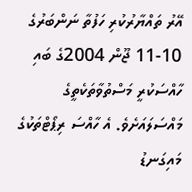އޭރު ތައްޔާރުކުރި ހަފުތާ ނަންބަރުގެ 10-11 ޖޫން 2004ގެ ބައި ހާއްސަކުރީ މަސްތުވާތަކެތީގެ މައްސަލައަށެވެ. އެ ހާއްސަ ރިޕޯޓްތަކުގެ މައިގަނޑު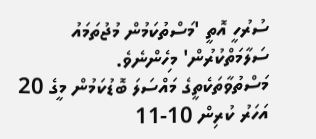ސުރުހީ އޮތީ 'މަސްތުކަމުން މުޖުތަމައު ސަލާމަތްކުރުން' މިހެންނެވެ.
މަސްތުވާތަކެތީގެ މައްސަލަ ބޮޑުކަމުން މީގެ 20 އަހަރު ކުރިން 10-11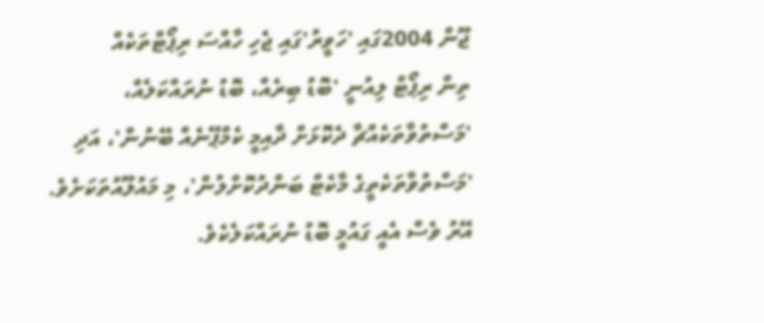ޖޫން 2004ގައި 'ހަވީރު'ގައި ޖެހި ހާއްސަ ރިޕޯޓްތަކެއް
ތިން ރިޕޯޓް ލިއުނީ 'ބޮޑު ބިރެއް، ބޮޑު ނުރައްކަލެއް، 'މަސްތުވާތަކެއްޗާ ދެކޮޅަށް ދާއިމީ ކެމްޕޭނެއް ބޭނުން'، އަދި 'މަސްތުވާތަކެތީގެ މާކެޓް ބަންދުކޮށްލުން'، މި މައުލޫއުތަކަށެވެ.
އޭރު ވެސް އެއީ ގައުމީ ބޮޑު ނުރައްކަލެކެވެ.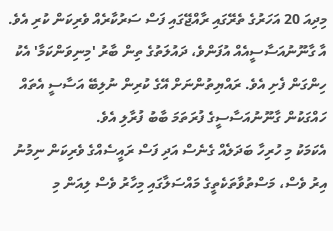މިދިއަ 20 އަހަރުގެ ތެރޭގައި ރާއްޖޭގައި ފަސް ސަރުކާރެއް ވެރިކަން ކުރި އެވެ. އާ ގާނޫނުއަސާސީއެއް އުފަންވެ، ދައުލަތުގެ ތިން ބާރު 'މިނިވަންކަމާ' އެކު ހިންގަން ފެށި އެވެ. ރައްޔިތުންނަށް އޭގެ ކުރިން ނުލިބޭ އަސާސީ އެތައް ހައްގަކުން ގާނޫނުއަސާސީގެ ފުރަތަމަ ބާބު ފުރާލި އެވެ.
އެކަމަކު މި ހުރިހާ ބަދަލެއް ގެނެސް އަދި ފަސް ރައީސެއްގެ ވެރިކަން ނިމުނު އިރު ވެސް، މަސްތުވާތަކެތީގެ މައްސަލާގައި މިހާރު ވެސް ލިއަން މި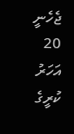ޖެހެނީ 20 އަހަރު ކުރީގެ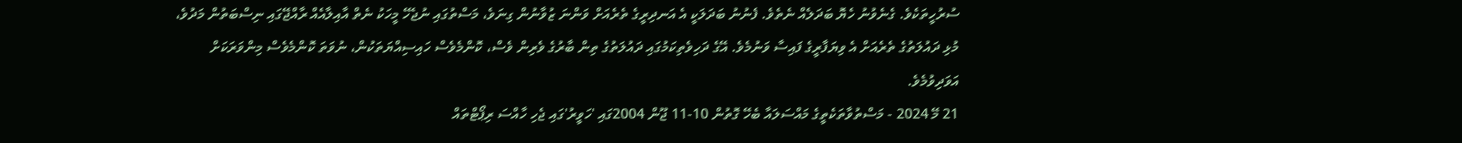ސުރުހީތަކެވެ. ގެނެވުނު ހެޔޮ ބަދަލެއް ނެތެވެ. ފެނުނު ބަދަލަކީ އެ އަނދިރީގެ ތެރެއަށް ވަންނަ ޒުވާނުން ގިނަވެ، މަސްތުގައި ނުޖެހޭ މީހަކު ނެތް އާއިލާއެއް ރާއްޖޭގައި ނިސްބަތުން މަދުވެ، މުޅި ދައުލަތުގެ ތެރެއަށް އެ ވިޔަފާރީގެ ފައިސާ ވަނުމެވެ. އޭގެ ދަހިވެތިކަމުގައި ދައުލަތުގެ ތިން ބާރުގެ ވެރިން ވެސް، ކޮންމެވެސް ހައިސިއްޔަތަކުން، ނުވަތަ ކޮންމެވެސް މިންވަރަކަށް އަވަދިވުމެވެ.
21 މޭ 2024 - މަސްތުވާތަކެތީގެ މައްސަލައާ ބެހޭ ގޮތުން 10-11 ޖޫން 2004ގައި 'ހަވީރު'ގައި ޖެހި ހާއްސަ ރިޕޯޓްތައް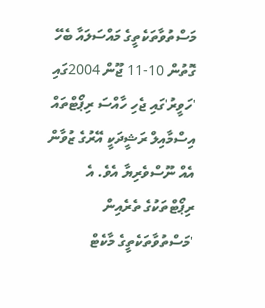މަސްތުވާތަކެތީގެ މައްސަލައާ ބެހޭ ގޮތުން 10-11 ޖޫން 2004ގައި 'ހަވީރު'ގައި ޖެހި ހާއްސަ ރިޕޯޓްތައް
އިސްމާއިލް ރަޝީދަކީ އޭރުގެ ޒުވާން އެއް ނޫސްވެރިޔާ އެވެ. އެ ރިޕޯޓްތަކުގެ ތެރެއިން 'މަސްތުވާތަކެތީގެ މާކެޓް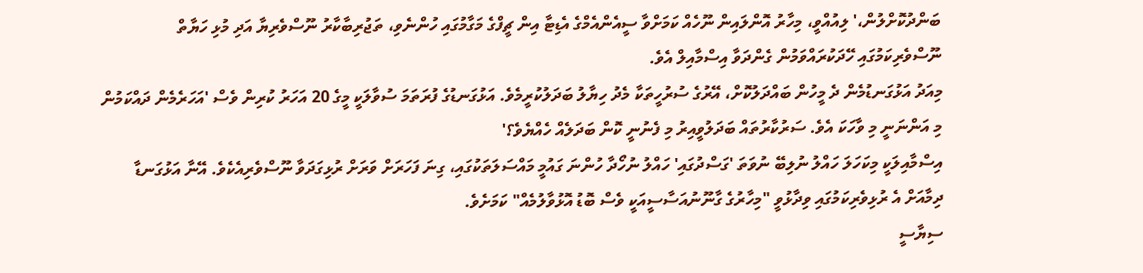ބަންދުކޮށްލުން،' ލިއުއްވީ، މިހާރު އޮންލައިން ނޫހެއް ކަމަށްވާ ސީއެންއެމްގެ އެޑިޓާ އިން ޗީފްގެ މަގާމުގައި ހުންނެވި، ތަޖުރިބާކާރު ނޫސްވެރިޔާ އަދި މުޅި ހަޔާތް ނޫސްވެރިކަމުގައި ހޭދަކުރައްވަމުން ގެންދަވާ އިސްމާއިލް އެވެ.
މިއަދު އަޅުގަނޑުމެން ދެ މީހުން ބައްދަލުކޮށް، އޭރުގެ ސުރުހީތަކާ މެދު ހިޔާލު ބަދަލުކުރީމެވެ. އަޅުގަނޑުގެ ފުރަތަމަ ސުވާލަކީ މީގެ 20 އަހަރު ކުރިން ވެސް 'އަހަރެމެން ދައްކަމުން މި އަންނަނީ މި ވާހަކަ އެވެ. ސަރުކާރުތައް ބަދަލުވީއިރު މި ފެނުނީ ކޮން ބަދަލެއް ހެއްޔެވެ؟'
އިސްމާއިލަކީ މިކަހަލަ ހައްލު ނުލިބޭ ނުވަތަ 'ގަސްދުގައި' ހައްލު ނުހޯދާ ހުންނަ ގައުމީ މައްސަލަތަކުގައި، ގިނަ ފަހަރަށް ވަރަށް ރުޅިގަދަވާ ނޫސްވެރިއެކެވެ. އޭނާ އަޅުގަނޑާ ދިމާއަށް އެ ރުޅިވެރިކަމުގައި ވިދާޅުވީ "މިހާރުގެ ގާނޫނުއަސާސީއަކީ ވެސް ބޮޑު އޮޅުވާލުމެއް" ކަމަށެވެ.
ސިޔާސީ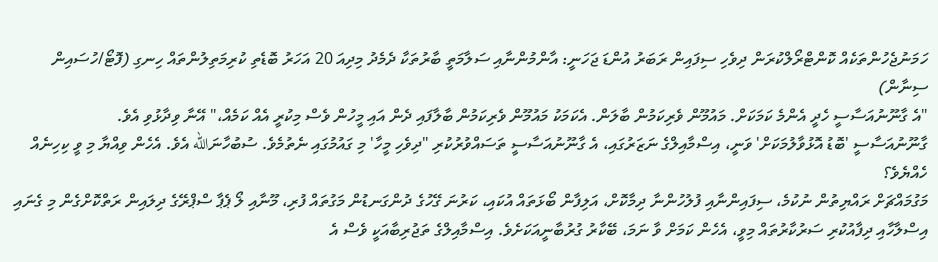ހަމަނުޖެހުންތަކެއް ކޮންޓްރޯލްކުރަން ދިވެހި ސިފައިން ރަބަރު އުންޑަ ޖަހަނީ: އާންމުންނާއި ސަލާމަތީ ބާރުތަކާ ދެމެދު މިދިއަ 20 އަހަރު ބޮޑެތި ކުރިމަތިލުންތައް ހިނގި (ފޮޓޯ/ހުސައިން ސިނާން)
"އެ ގާނޫނުއަސާސީ ހެދީ އެންމެ ކަމަކަށް. މައުމޫން ވެރިކަމުން ބާލަން. އެކަމަކު މައުމޫން ވެރިކަމުން ބާލާފައި ދެން އައި މީހުން ވެސް މިކުރީ އެއް ކަމެއް،" އޭނާ ވިދާޅުވި އެވެ.
ގާނޫނުއަސާސީ 'ބޮޑު އޮޅުވާލުމަކަށް' ވަނީ، އިސްމާއިލްގެ ނަޒަރުގައި، އެ ގާނޫނުއަސާސީ ތަސައްވުރުކުރި "ދިވެހި މީހާ' މި ގައުމުގައި ނެތުމެވެ. ސުބުހާނަالله އެވެ. އެހެން ވިއްޔާ މި ވީ ކިހިނެއް ހެއްޔެވެ؟
މަގުމައްޗަށް ރައްޔިތުން ނުކުމެ، ސިފައިންނާއި ފުލުހުންނާ ދިމާކޮށް، އަލިފާން ބޯޅަތައް އުކައި، ކަރުނަ ގޭހުގެ ދުންގަނޑުން މަގުތައް ފުރި، މޫނާއި ލޯ ޕެޕާ ސްޕްރޭގެ ދިލައިން ރަތްކޮށްގެން މި ގެނައި އިސްލާހާއި ދިފާއުކުރި ސަރުކާރުތައް މިވީ، އެހެން ކަމަށް ވާ ނަމަ، ބޭކާރު ގުރުބާނީއަކަށެވެ. އިސްމާއިލްގެ ތަޖުރިބާއަކީ ވެސް އެ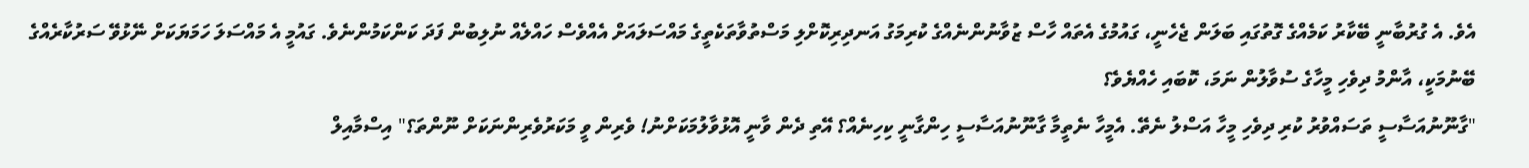އެވެ. އެ ގުރުބާނީ ބޭކާރު ކަމެއްގެ ގޮތުގައި ބަލަން ޖެހެނީ، ގައުމުގެ އެތައް ހާސް ޒުވާނުންނެއްގެ ކުރިމަގު އަނދިރިކޮށްލި މަސްތުވާތަކެތީގެ މައްސަލައަށް އެއްވެސް ހައްލެއް ނުލިބުން ފަދަ ކަންކަމުންނެވެ. ގައުމީ އެ މައްސަލަ ހަމަޔަކަށް ނޭޅުވޭ ސަރުކާރެއްގެ ބޭނުމަކީ، އާންމު ދިވެހި މީހާގެ ސުވާލުން ނަމަ، ކޮބައި ހެއްޔެވެ؟
"ގާނޫނުއަސާސީ ތަސައްވުރު ކުރި ދިވެހި މީހާ އަސްލު ނެތޭ. އެމީހާ ނެތީމާ ގާނޫނުއަސާސީ ހިންގާނީ ކިހިނެއް؟ އޭތި ދެން ވާނީ އޮޅުވާލުމަކަށްނު! ވެރިން ވީ މަކަރުވެރިންނަކަށް ނޫންތަ؟" އިސްމާއިލް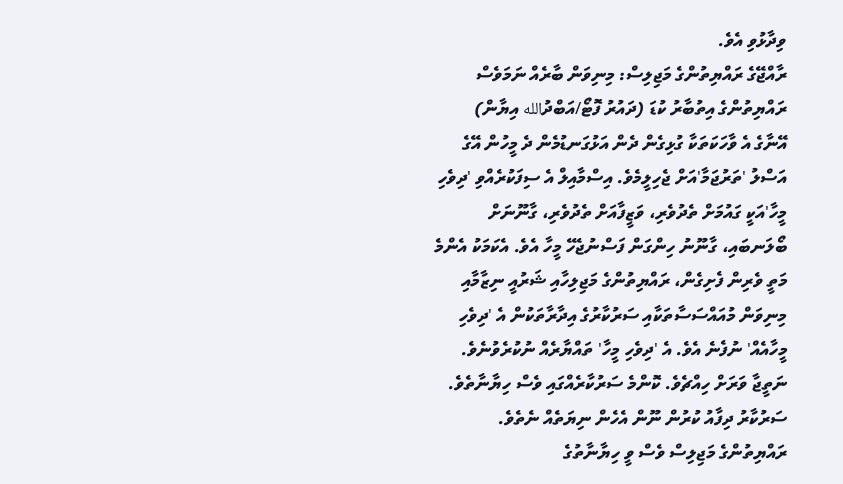ވިދާޅުވި އެވެ.
ރާއްޖޭގެ ރައްޔިތުންގެ މަޖިލިސް: މިނިވަން ބާރެއް ނަމަވެސް ރައްޔިތުންގެ އިތުބާރު ކުޑަ (ދައުރު ފޮޓޯ/އަބްދުالله އިޔާން)
އޭނާގެ އެ ވާހަކަތަކާ ގުޅިގެން ދެން އަޅުގަނޑުމެން ދެ މީހުން އޭގެ އަސްލު 'ތަރުޖަމާ'އަށް ޖެހިލީމެވެ. އިސްމާއިލް އެ ސިފަކުރެއްވި 'ދިވެހި މީހާ'އަކީ ގައުމަށް ތެދުވެރި، ވަޒީފާއަށް ތެދުވެރި، ގާނޫނަށް ބޯލަނބައި، ގާނޫނު ހިންގަން ފަސްނުޖެހޭ މީހާ އެވެ. އެކަމަކު އެންމެ މަތީ ވެރިން ފެށިގެން، ރައްޔިތުންގެ މަޖިލިހާއި ޝަރުއީ ނިޒާމާއި މިނިވަން މުއައްސަސާތަކާއި ސަރުކާރުގެ އިދާރާތަކުން އެ 'ދިވެހި މީހާއެއް' ނުފެނެ އެވެ. އެ 'ދިވެހި މީހާ' ތައްޔާރެއް ނުކުރެވުނެވެ.
ނަތީޖާ ވަރަށް ހިއްޗެވެ. ކޮންމެ ސަރުކާރެއްގައި ވެސް ހިޔާނާތެވެ. ސަރުކާރު ދިފާއު ކުރުން ނޫން އެހެން ނިޔަތެއް ނެތެވެ. ރައްޔިތުންގެ މަޖިލިސް ވެސް ވީ ހިޔާނާތުގެ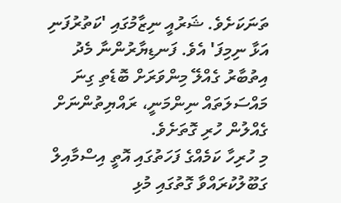ތަނަކަށެވެ. ޝަރުއީ ނިޒާމުގައި 'ކަތުރުފަނި އަޅާ ނިމިފަ' އެވެ. ފަނޑިޔާރުންނާ މެދު އިތުބާރު ގެއްލޭ މިންވަރަށް ބޮޑެތި ގިނަ މައްސަލަތައް ނިންމަނީ، ރައްޔިތުންނަށް ގެއްލުން ހުރި ގޮތަށެވެ.
މި ހުރިހާ ކަމެއްގެ ފަހަތުގައި އޮތީ އިސްމާއިލް ގަބޫލުކުރައްވާ ގޮތުގައި މުޅި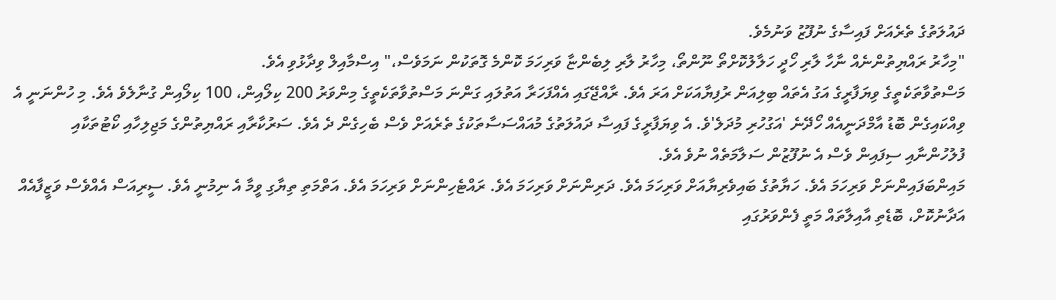ދައުލަތުގެ ތެރެއަށް ފައިސާގެ ނުފޫޒު ވަނުމެވެ.
"މިހާރު ރައްޔިތުންނެއް ނާހާ ލާރި ހޯދީ ހަލާލުކޮށްތޯ ނޫންތޯ، މިހާރު ލާރި ލިބެންޏާ ވަރިހަމަ ކޮންމެ ގޮތަކުން ނަމަވެސް،" އިސްމާއިލް ވިދާޅުވި އެވެ.
މަސްތުވާތަކެތީގެ ވިޔަފާރީގެ އަގު އެތައް ބިލިއަން ރުފިޔާއަކަށް އަރަ އެވެ. ރާއްޖޭގައި އެއްފަހަރާ އަތުލައި ގަންނަ މަސްތުވާތަކެތީގެ މިންވަރު 200 ކިލޯއިން، 100 ކިލޯއިން ގުނާލެވެ އެވެ. މި ހުންނަނީ އެ ވިއްކައިގެން ބޮޑު އާމްދަނީއެއް ހޯދޭނެ 'އަގުހުރި މުދަލެ'ވެ. އެ ވިޔަފާރީގެ ފައިސާ ދައުލަތުގެ މުއައްސަސާތަކުގެ ތެރެއަށް ވެސް ބެހިގެން ދެ އެވެ. ސަރުކާރާއި ރައްޔިތުންގެ މަޖިލިހާއި ކޯޓުތަކާއި ފުލުހުންނާއި ސިފައިން ވެސް އެ ނުފޫޒުން ސަލާމަތެއް ނުވެ އެވެ.
މައިންބަފައިންނަށް ވަރިހަމަ އެވެ. ހަޔާތުގެ ބައިވެރިޔާއަށް ވަރިހަމަ އެވެ. ދަރިންނަށް ވަރިހަމަ އެވެ. ރައްޓެހިންނަށް ވަރިހަމަ އެވެ. އަތްމަތި ތިޔާގި ވީމާ އެ ނިމުނީ އެވެ. ސީރިއަސް އެއްވެސް ވަޒީފާއެއް އަދާނުކޮށް، ބޮޑެތި އާއިލާތައް މަތީ ފެންވަރުގައި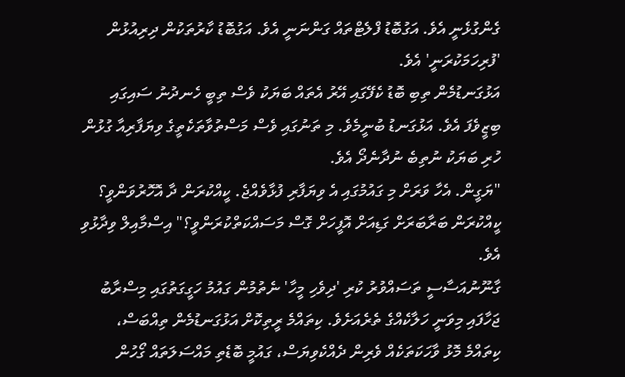ގެންގުޅެނީ އެވެ. އަގުބޮޑު ފްލެޓްތައް ގަންނަނީ އެވެ. އަގުބޮޑު ކާރުތަކުން ދިރިއުޅުން 'ފުރިހަމަކުރަނީ' އެވެ.
އަޅުގަނޑުމެން ތިބި ބޮޑު ކެފޭގައި އޭރު އެތައް ބަޔަކު ވެސް ތިބީ ހެނދުނު ސައިގައި ބިޒީވެފަ އެވެ. އަޅުގަނޑު ބުނީމެވެ. މި ތަނުގައި ވެސް މަސްތުވާތަކެތީގެ ވިޔަފާރިއާ ގުޅުން ހުރި ބަޔަކު ނުތިބެ ނުދާނެދޯ އެވެ.
"ޔަގީން. އެހާ ވަރަށް މި ގައުމުގައި އެ ވިޔަފާރި ފުޅާވެއްޖެ. ކީއްކުރަން ދާ އޮހޮރުވަންވީ؟ ކީއްކުރަން ބަރާބަރަށް ގަޑިއަށް އޮފީހަށް ގޮސް މަސައްކަތްކުރަންވީ؟" އިސްމާއިލް ވިދާޅުވި އެވެ.
ގާނޫނުއަސާސީ ތަސައްވުރު ކުރި 'ދިވެހި މީހާ' ނެތުމުން ގައުމު ހަގީގަތުގައި މިސްރާބު ޖަހާފައި މިވަނީ ހަލާކެއްގެ ތެރެއަށެވެ. ކިތައްމެ ރީތިކޮށް އަޅުގަނޑުމެން ތިއްބަސް، ކިތައްމެ މޮޅު ވާހަކަތަކެއް ވެރިން ދެއްކެވިޔަސް، ގައުމީ ބޮޑެތި މައްސަލަތައް ގޯހުން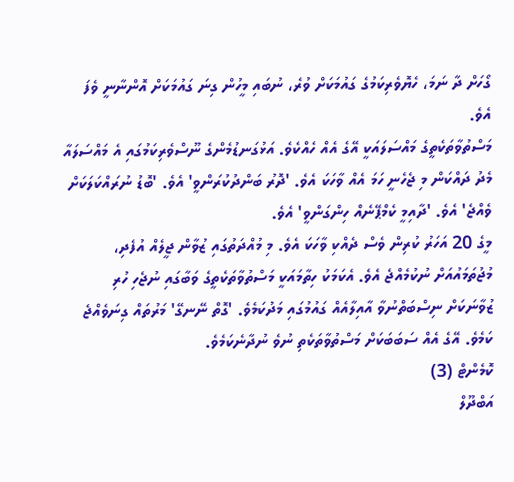ގޯހަށް ދާ ނަމަ، ހެޔޮވެރިކަމުގެ ގައުމަކަށް ވުރެ، ނުބައި މީހުން ގިނަ ގައުމަކަށް އޮންނާނީ ވެފަ އެވެ.
މަސްތުވާތަކެތީގެ މައްސަލައަކީ އޭގެ އެއް ހެއްކެވެ. އަޅުގަނޑުމެންގެ ނޫސްވެރިކަމުގައި އެ މައްސަލައާ މެދު ދައްކަން މި ޖެހެނީ ހަމަ އެއް ވާހަކަ އެވެ. 'ދޮރު ބަންދުކުރަންވީ' އެވެ. 'ބޮޑު ނުރައްކަލަކަށް ވެއްޖެ' އެވެ. 'ދާއިމީ ކެމްޕޭނެއް ހިންގަންވީ' އެވެ.
މީގެ 20 އަހަރު ކުރިން ވެސް ދެއްކި ވާހަކަ އެވެ. މި މުއްދަތުގައި ޒުވާން ޖީލެއް އުފެދި، މުޖުތަމައުއަށް ނުކުމެއްޖެ އެވެ. އެކަމަކު ހިތާމައަކީ މަސްތުވާތަކެތީގެ ވަބާގައި ނުޖެހި ހުރި ޒުވާނަކަށް ނިސްބަތްނުވާ އާއިލާއެއް ގައުމުގައި މަދުކަމެވެ. 'ގޮތް ނޭނގޭ' މަރުތައް ގިނަވެއްޖެ ކަމެވެ. އޭގެ އެއް ސަބަބަކަށް މަސްތުވާތަކެތި ނުވެ ނުދާނެކަމެވެ.
ކޮމެންޓް (3)
އަބްދޫލް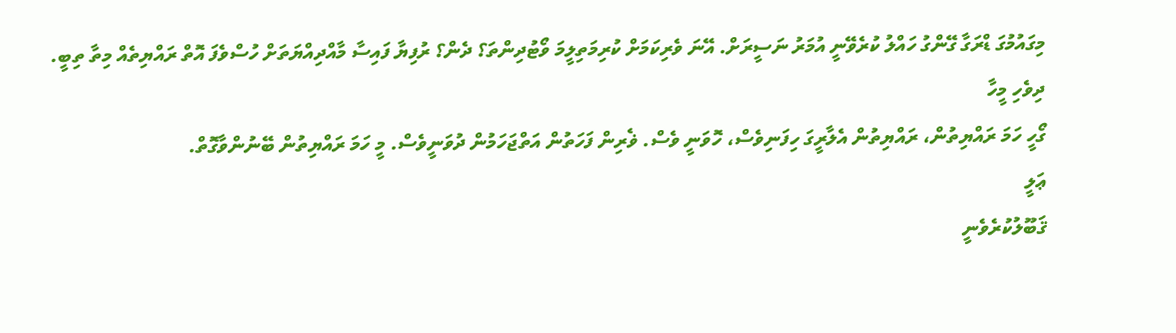މިގައުމުގަ ޑްރަގާ ގޭންގު ހައްލު ކުރެވޭނީ އުމަރު ނަސީރަށް. އޭނަ ވެރިކަމަށް ކުރިމަތިލީމަ ވޯޓުދިންތަ؟ ދެން؟ ރުފިޔާ ފައިސާ މާއްދިއްޔަތަށް ހުސްވެފަ އޮތް ރައްޔިތެއް މިތާ ތިބީ.
ދިވެހި މީހާ
ގޯހީ ހަމަ ރައްޔިތުން، ރައްޔިތުން އެލާރީގަ ހިފަނިވެސް، ހޮވަނީ ވެސް. ޥެރިން ފަހަތުން އަތްޖަހަމުން ދުވަނީވެސް. މީ ހަމަ ރައްޔިތުން ބޭނުންވާގޮތް.
ޢަލީ
ޤަބޫލުކުރެވެނީ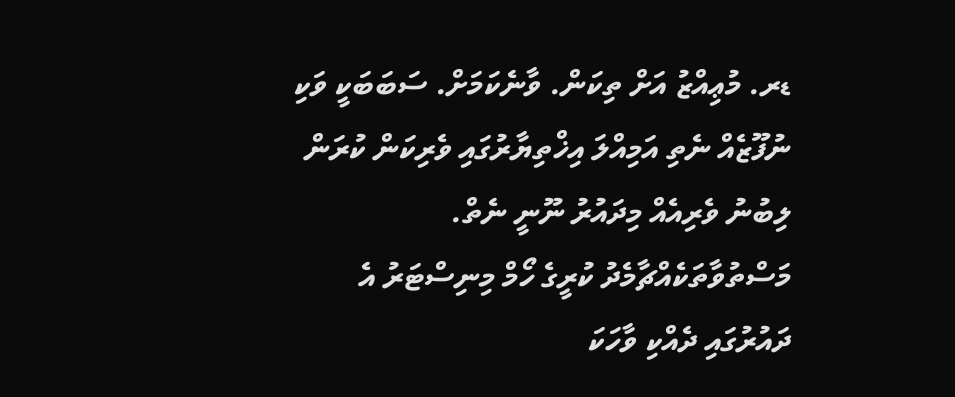ޑރ. މުޢިއްޒު އަށް ތިކަން. ވާނެކަމަށް. ސަބަބަކީ ވަކި ނުފޫޒެއް ނެތި އަމިއްލަ އިޚްތިޔާރުގައި ވެރިކަން ކުރަން ލިބުނު ވެރިއެއް މިދައުރު ނޫނީ ނެތް. މަސްތުވާތަކެއްޗާމެދު ކުރީގެ ހޯމް މިނިސްޓަރު އެ ދައުރުގައި ދެއްކި ވާހަކަ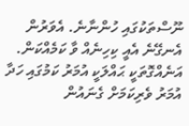ނޫސްތަކުގައި ހުންނާނެ. އެވަރުން އެނގޭނެ އެއީ ކިހިނެއް ވާ ކަމެއްކަން. އަނެއްގޮތަކީ ޙައްލަކީ އުމަރު ކަމުގައި ހަދާ އުމަރު ވެރިކަމަށް ގެނައުން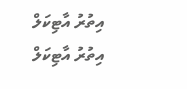އިތުރު އާޓިކަލް
އިތުރު އާޓިކަލް